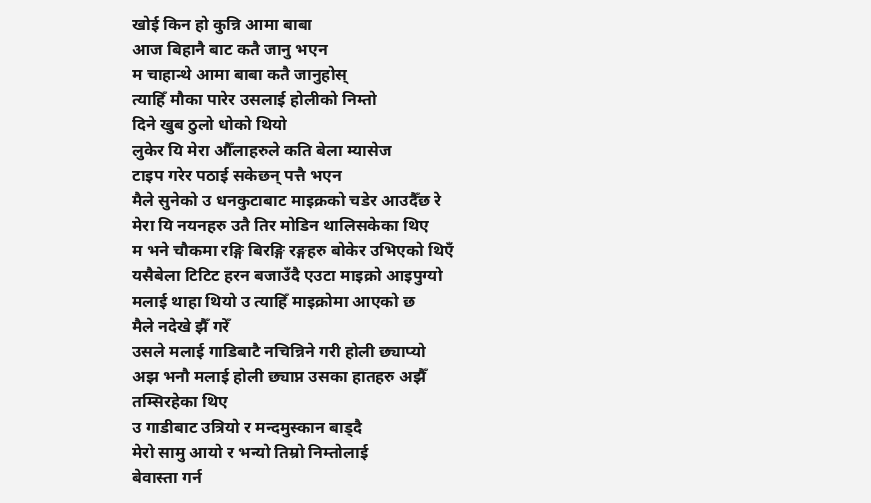खोई किन हो कुन्नि आमा बाबा
आज बिहानै बाट कतै जानु भएन
म चाहान्थे आमा बाबा कतै जानुहोस्
त्याहिँ मौका पारेर उसलाई होलीको निम्तो
दिने खुब ठुलो धोको थियो
लुकेर यि मेरा औँलाहरुले कति बेला म्यासेज
टाइप गरेर पठाई सकेछन् पत्तै भएन
मैले सुनेको उ धनकुटाबाट माइक्रको चडेर आउदैँछ रे
मेरा यि नयनहरु उतै तिर मोडिन थालिसकेका थिए
म भने चौकमा रङ्गि बिरङ्गि रङ्गहरु बोकेर उभिएको थिएँ
यसैबेला टिटिट हरन बजाउँदै एउटा माइक्रो आइपुग्यो
मलाई थाहा थियो उ त्याहिँ माइक्रोमा आएको छ
मैले नदेखे झैँ गरेँ
उसले मलाई गाडिबाटै नचिन्निने गरी होली छ्याप्यो
अझ भनौ मलाई होली छ्याप्न उसका हातहरु अझैँ
तम्सिरहेका थिए
उ गाडीबाट उत्रियो र मन्दमुस्कान बाड्दै
मेरो सामु आयो र भन्यो तिम्रो निम्तोलाई
बेवास्ता गर्न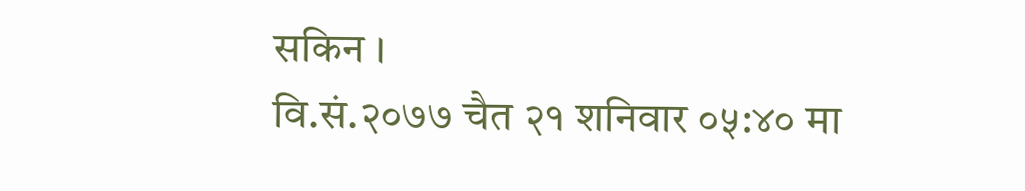सकिन ।
वि.सं.२०७७ चैत २१ शनिवार ०५:४० मा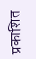प्रकाशित